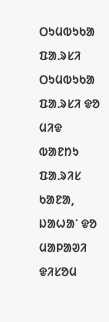ᱛᱩᱢᱵᱩᱠᱟ ᱯᱟᱹᱨᱥᱤ
ᱛᱩᱢᱵᱩᱠᱟ ᱯᱟᱹᱨᱥᱤ ᱫᱚ ᱢᱤᱫ ᱵᱟᱱᱴᱩ ᱯᱟᱹᱨᱤᱥ ᱠᱟᱱᱟ, ᱡᱟᱦᱟᱸ ᱫᱚ ᱢᱟᱞᱟᱣᱤ ᱫᱤᱥᱚᱢ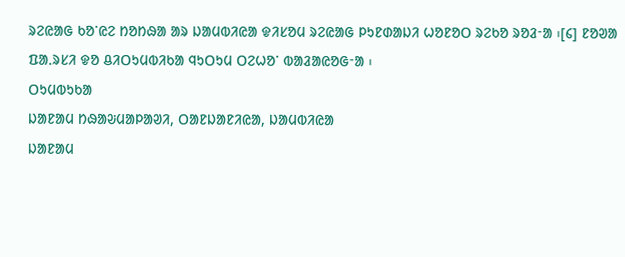ᱨᱮᱭᱟᱜ ᱠᱚᱸᱭᱮ ᱴᱚᱴᱷᱟ ᱟᱨ ᱡᱟᱢᱵᱤᱭᱟ ᱫᱤᱥᱚᱢ ᱨᱮᱭᱟᱜ ᱞᱩᱱᱰᱟᱡᱤ ᱦᱚᱱᱚᱛ ᱨᱮᱠᱚ ᱨᱚᱲᱼᱟ ᱾[᱔] ᱱᱚᱣᱟ ᱯᱟᱹᱨᱥᱤ ᱫᱚ ᱪᱤᱛᱩᱢᱵᱤᱠᱟ ᱧᱩᱛᱩᱢ ᱛᱮᱦᱚᱸ ᱵᱟᱲᱟᱭᱚᱜᱼᱟ ᱾
ᱛᱩᱢᱵᱩᱠᱟ
ᱡᱟᱱᱟᱢ ᱴᱷᱟᱶᱢᱟᱞᱟᱣᱤ, ᱛᱟᱱᱡᱟᱱᱤᱭᱟ, ᱡᱟᱢᱵᱤᱭᱟ
ᱡᱟᱱᱟᱢ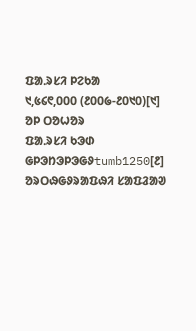ᱯᱟᱹᱨᱥᱤ ᱞᱮᱠᱟ
᱑,᱕᱔᱖,᱐᱐᱐ (᱒᱐᱐᱙-᱒᱐᱑᱐)[᱑]
ᱚᱞ ᱛᱚᱦᱚᱨ
ᱯᱟᱹᱨᱥᱤ ᱠᱳᱰ
ᱜᱞᱳᱴᱳᱞᱳᱜᱽtumb1250[᱒]
ᱚᱨᱛᱷᱜᱽᱨᱟᱯᱷᱤ ᱥᱟᱯᱲᱟᱣ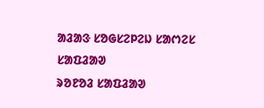ᱟᱲᱟᱝ ᱥᱚᱜᱥᱮᱞᱮᱡ ᱥᱟᱬᱮᱥ ᱥᱟᱯᱲᱟᱣ
ᱨᱚᱱᱚᱲ ᱥᱟᱯᱲᱟᱣ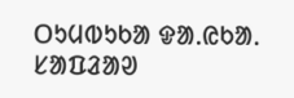ᱛᱩᱢᱵᱩᱠᱟ ᱫᱟᱹᱭᱠᱟᱹ ᱥᱟᱯᱲᱟᱣ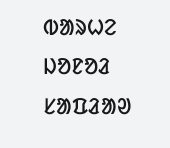ᱵᱟᱨᱦᱮ ᱡᱚᱱᱚᱲ ᱥᱟᱯᱲᱟᱣ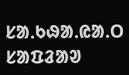ᱥᱟᱹᱠᱷᱟᱹᱭᱟᱹᱛ ᱥᱟᱯᱲᱟᱣ